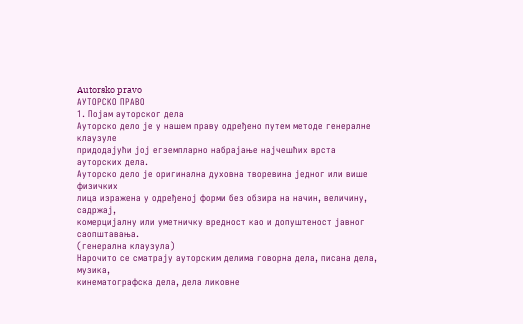Autorsko pravo
АУТОРСКО ПРАВО
1. Појам ауторског дела
Ауторско дело је у нашем праву одређено путем методе генералне клаузуле
придодајући јој егземпларно набрајање најчешћих врста ауторских дела.
Ауторско дело је оригинална духовна творевина једног или више физичких
лица изражена у одређеној форми без обзира на начин, величину, садржај,
комерцијалну или уметничку вредност као и допуштеност јавног саопштавања.
(генерална клаузула)
Нарочито се сматрају ауторским делима говорна дела, писана дела, музика,
кинематографска дела, дела ликовне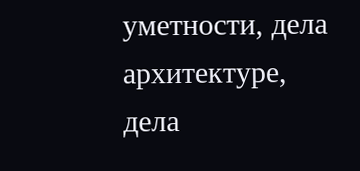уметности, дела архитектуре, дела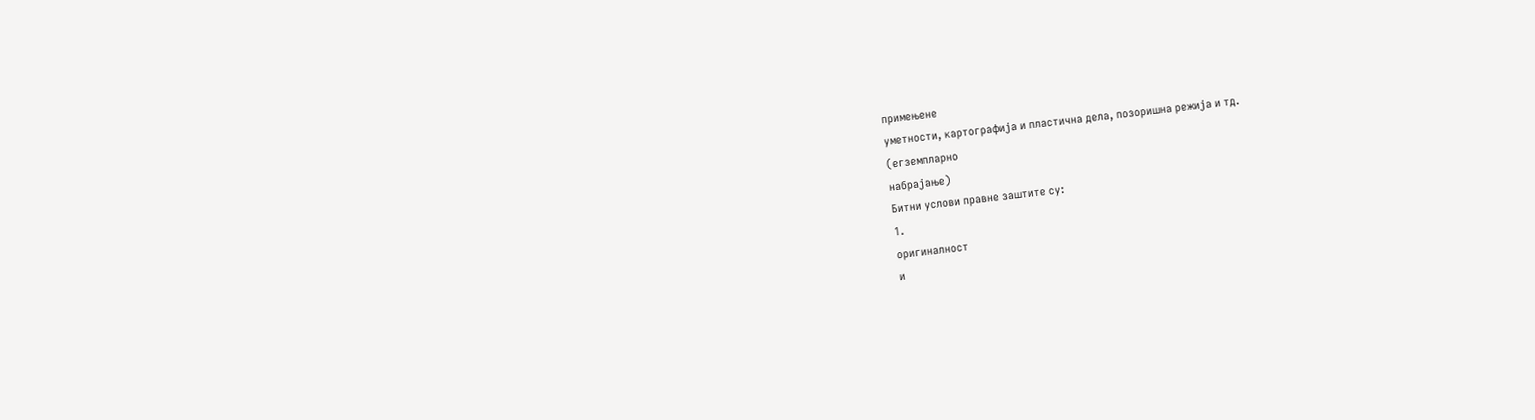примењене
уметности, картографија и пластична дела, позоришна режија и тд.
(егземпларно
набрајање)
Битни услови правне заштите су:
1.
оригиналност
и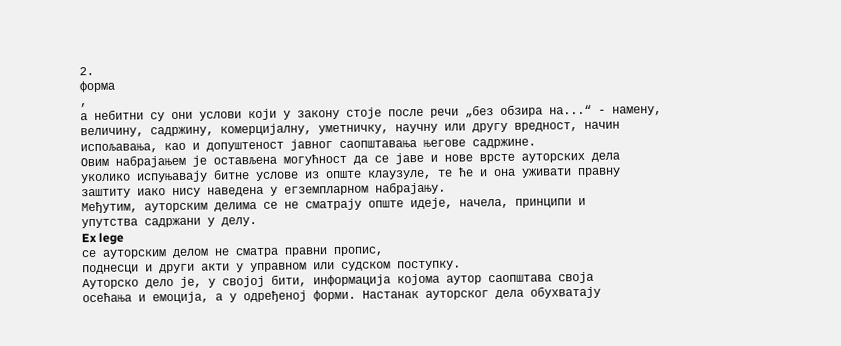2.
форма
,
а небитни су они услови који у закону стоје после речи „без обзира на...“ - намену,
величину, садржину, комерцијалну, уметничку, научну или другу вредност, начин
испољавања, као и допуштеност јавног саопштавања његове садржине.
Овим набрајањем је остављена могућност да се јаве и нове врсте ауторских дела
уколико испуњавају битне услове из опште клаузуле, те ће и она уживати правну
заштиту иако нису наведена у егземпларном набрајању.
Међутим, ауторским делима се не сматрају опште идеје, начела, принципи и
упутства садржани у делу.
Ex lege
се ауторским делом не сматра правни пропис,
поднесци и други акти у управном или судском поступку.
Ауторско дело је, у својој бити, информација којома аутор саопштава своја
осећања и емоција, а у одређеној форми. Настанак ауторског дела обухватају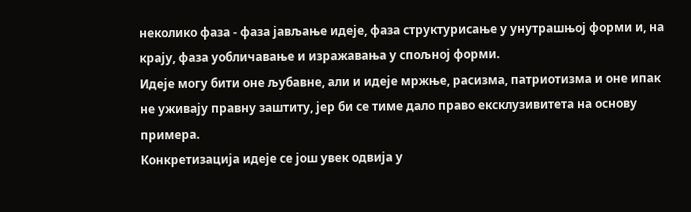неколико фаза - фаза јављање идеје, фаза структурисање у унутрашњој форми и, на
крају, фаза уобличавање и изражавања у спољној форми.
Идеје могу бити оне љубавне, али и идеје мржње, расизма, патриотизма и оне ипак
не уживају правну заштиту, јер би се тиме дало право ексклузивитета на основу
примера.
Конкретизација идеје се још увек одвија у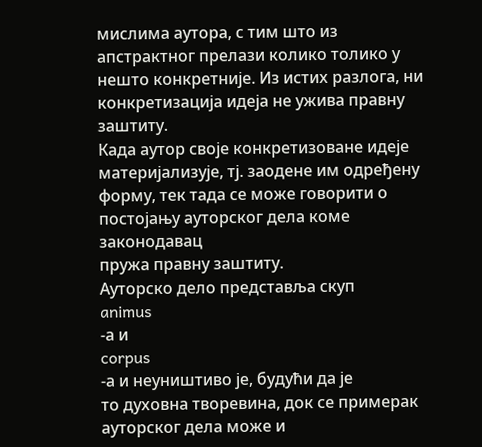мислима аутора, с тим што из
апстрактног прелази колико толико у нешто конкретније. Из истих разлога, ни
конкретизација идеја не ужива правну заштиту.
Када аутор своје конкретизоване идеје материјализује, тј. заодене им одређену
форму, тек тада се може говорити о постојању ауторског дела коме законодавац
пружа правну заштиту.
Ауторско дело представља скуп
animus
-а и
corpus
-а и неуништиво је, будући да је
то духовна творевина, док се примерак ауторског дела може и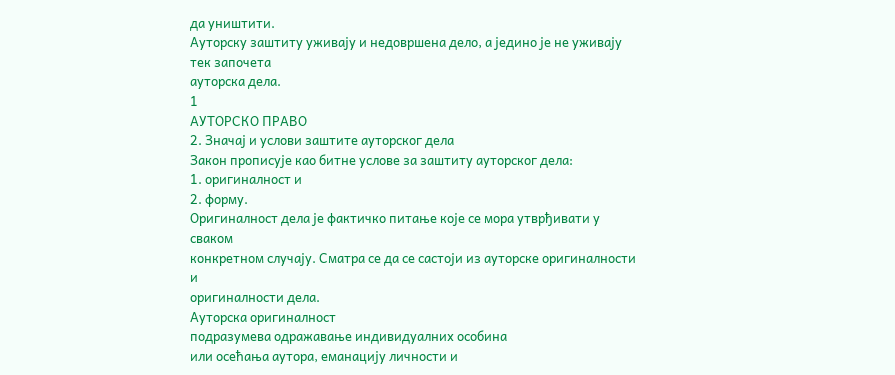да уништити.
Ауторску заштиту уживају и недовршена дело, а једино је не уживају тек започета
ауторска дела.
1
АУТОРСКО ПРАВО
2. Значај и услови заштите ауторског дела
Закон прописује као битне услове за заштиту ауторског дела:
1. оригиналност и
2. форму.
Оригиналност дела је фактичко питање које се мора утврђивати у сваком
конкретном случају. Сматра се да се састоји из ауторске оригиналности и
оригиналности дела.
Ауторска оригиналност
подразумева одражавање индивидуалних особина
или осећања аутора, еманацију личности и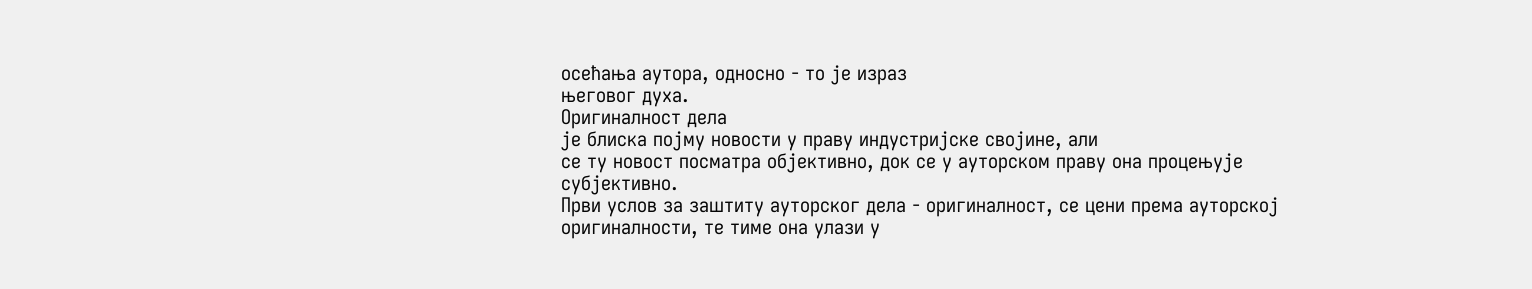осећања аутора, односно - то је израз
његовог духа.
Оригиналност дела
је блиска појму новости у праву индустријске својине, али
се ту новост посматра објективно, док се у ауторском праву она процењује
субјективно.
Први услов за заштиту ауторског дела - оригиналност, се цени према ауторској
оригиналности, те тиме она улази у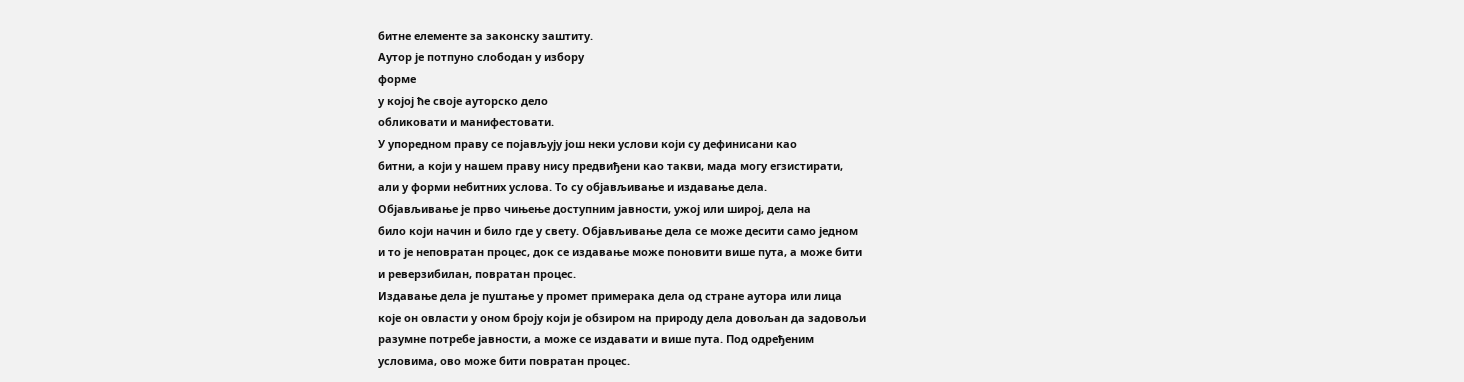битне елементе за законску заштиту.
Аутор је потпуно слободан у избору
форме
у којој ће своје ауторско дело
обликовати и манифестовати.
У упоредном праву се појављују још неки услови који су дефинисани као
битни, а који у нашем праву нису предвиђени као такви, мада могу егзистирати,
али у форми небитних услова. То су објављивање и издавање дела.
Објављивање је прво чињење доступним јавности, ужој или широј, дела на
било који начин и било где у свету. Објављивање дела се може десити само једном
и то је неповратан процес, док се издавање може поновити више пута, а може бити
и реверзибилан, повратан процес.
Издавање дела је пуштање у промет примерака дела од стране аутора или лица
које он овласти у оном броју који је обзиром на природу дела довољан да задовољи
разумне потребе јавности, а може се издавати и више пута. Под одређеним
условима, ово може бити повратан процес.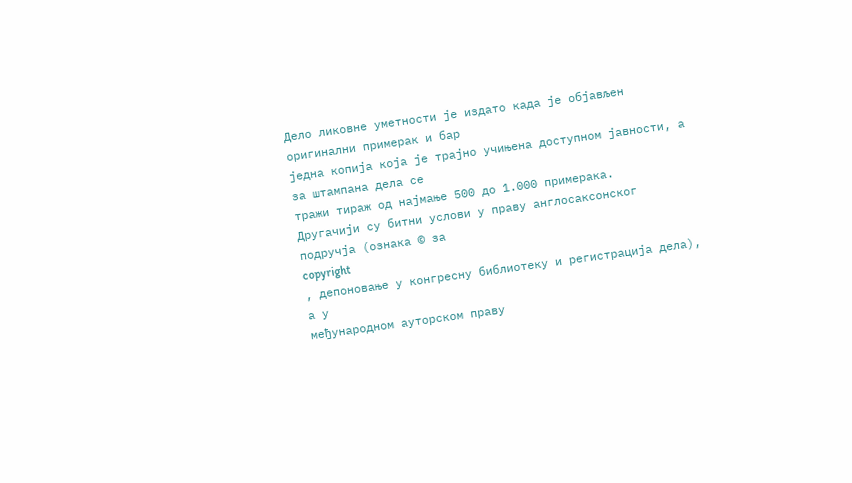Дело ликовне уметности је издато када је објављен оригинални примерак и бар
једна копија која је трајно учињена доступном јавности, а за штампана дела се
тражи тираж од најмање 500 до 1.000 примерака.
Другачији су битни услови у праву англосаксонског подручја (ознака © за
copyright
, депоновање у конгресну библиотеку и регистрација дела), а у
међународном ауторском праву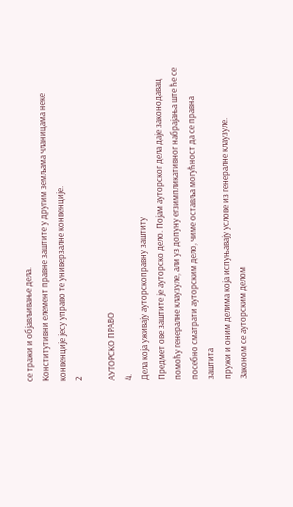се тражи и објављивање дела.
Конститутивни елемент правне заштите у другим земљама чланицама неке
конвенције јесу управо те универзалне конвенције.
2

АУТОРСКО ПРАВО
4.
Дела која уживају ауторскоправну заштиту
Предмет ове заштите је ауторско дело. Појам ауторског дела даје законодавац
помоћу генералне клаузуле, али уз допуну егзимпликативног набрајања ште ће се
посебно сматрати ауторским дело, чиме оставља могућност да се правна заштита
пружи и оним делима која испуњавају услове из генералне клаузуле.
Законом се ауторским делом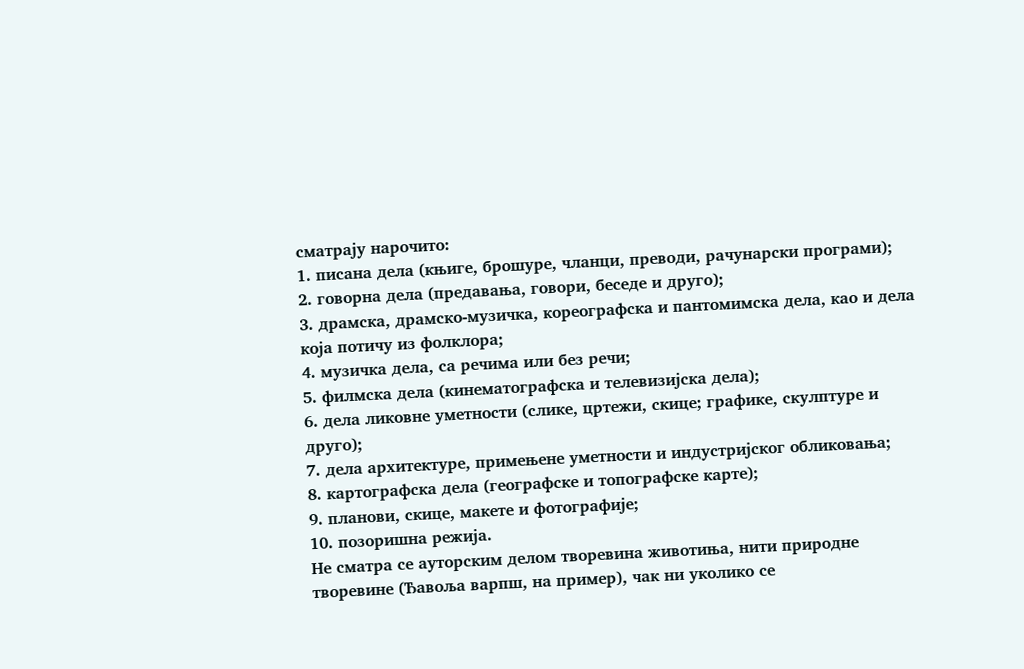сматрају нарочито:
1. писана дела (књиге, брошуре, чланци, преводи, рачунарски програми);
2. говорна дела (предавања, говори, беседе и друго);
3. драмска, драмско-музичка, кореографска и пантомимска дела, као и дела
која потичу из фолклора;
4. музичка дела, са речима или без речи;
5. филмска дела (кинематографска и телевизијска дела);
6. дела ликовне уметности (слике, цртежи, скице; графике, скулптуре и
друго);
7. дела архитектуре, примењене уметности и индустријског обликовања;
8. картографска дела (географске и топографске карте);
9. планови, скице, макете и фотографије;
10. позоришна режија.
Не сматра се ауторским делом творевина животиња, нити природне
творевине (Ђавоља варпш, на пример), чак ни уколико се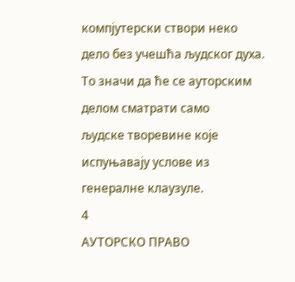компјутерски створи неко
дело без учешћа људског духа. То значи да ће се ауторским делом сматрати само
људске творевине које испуњавају услове из генералне клаузуле.
4
АУТОРСКО ПРАВО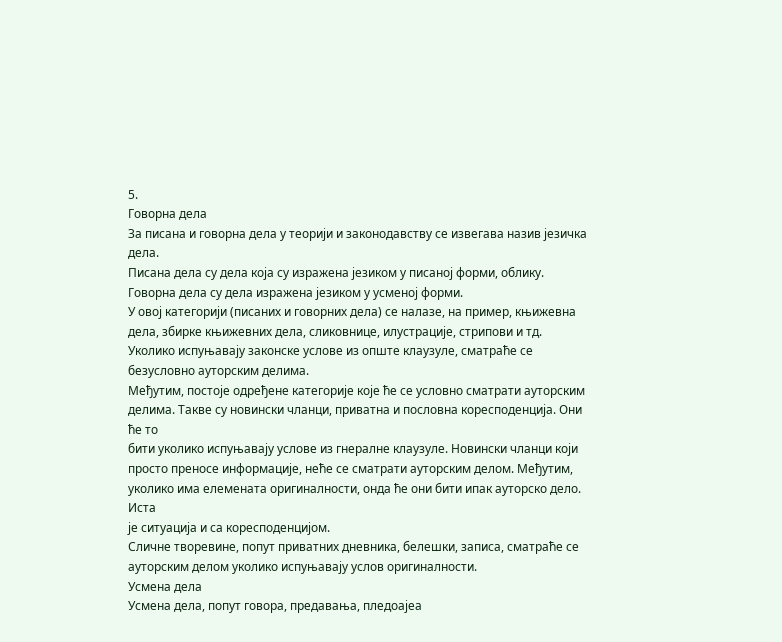5.
Говорна дела
За писана и говорна дела у теорији и законодавству се извегава назив језичка
дела.
Писана дела су дела која су изражена језиком у писаној форми, облику.
Говорна дела су дела изражена језиком у усменој форми.
У овој категорији (писаних и говорних дела) се налазе, на пример, књижевна
дела, збирке књижевних дела, сликовнице, илустрације, стрипови и тд.
Уколико испуњавају законске услове из опште клаузуле, сматраће се
безусловно ауторским делима.
Међутим, постоје одређене категорије које ће се условно сматрати ауторским
делима. Такве су новински чланци, приватна и пословна коресподенција. Они ће то
бити уколико испуњавају услове из гнералне клаузуле. Новински чланци који
просто преносе информације, неће се сматрати ауторским делом. Међутим,
уколико има елемената оригиналности, онда ће они бити ипак ауторско дело. Иста
је ситуација и са коресподенцијом.
Сличне творевине, попут приватних дневника, белешки, записа, сматраће се
ауторским делом уколико испуњавају услов оригиналности.
Усмена дела
Усмена дела, попут говора, предавања, пледоајеа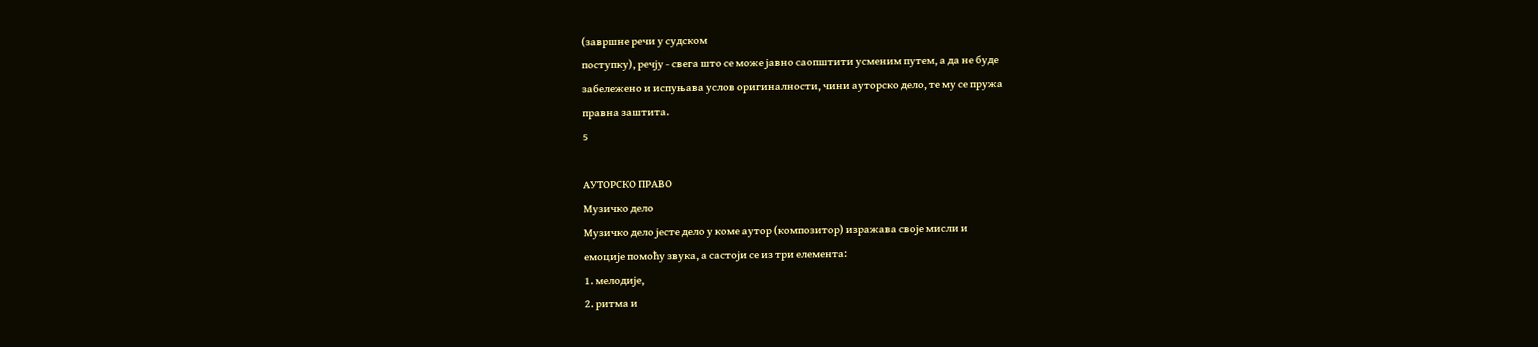(завршне речи у судском
поступку), речју - свега што се може јавно саопштити усменим путем, а да не буде
забележено и испуњава услов оригиналности, чини ауторско дело, те му се пружа
правна заштита.
5

АУТОРСКО ПРАВО
Музичко дело
Музичко дело јесте дело у коме аутор (композитор) изражава своје мисли и
емоције помоћу звука, а састоји се из три елемента:
1. мелодије,
2. ритма и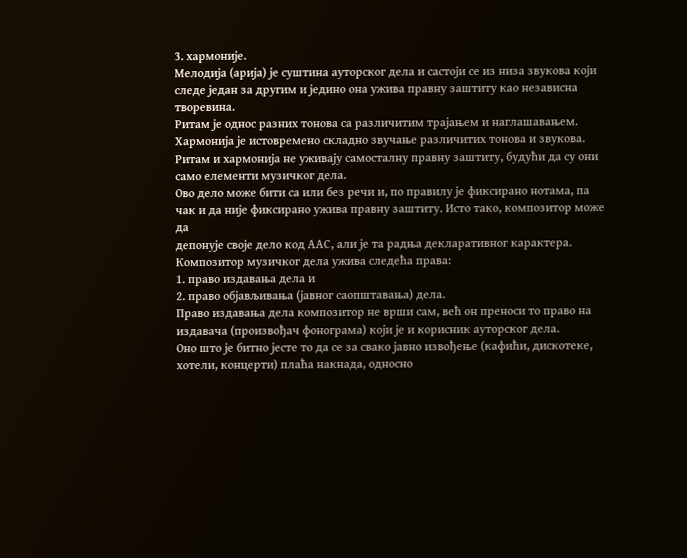3. хармоније.
Мелодија (арија) је суштина ауторског дела и састоји се из низа звукова који
следе један за другим и једино она ужива правну заштиту као независна творевина.
Ритам је однос разних тонова са различитим трајањем и наглашавањем.
Хармонија је истовремено складно звучање различитих тонова и звукова.
Ритам и хармонија не уживају самосталну правну заштиту, будући да су они
само елементи музичког дела.
Ово дело може бити са или без речи и, по правилу је фиксирано нотама, па
чак и да није фиксирано ужива правну заштиту. Исто тако, композитор може да
депонује своје дело код ААС, али је та радња декларативног карактера.
Композитор музичког дела ужива следећа права:
1. право издавања дела и
2. право објављивања (јавног саопштавања) дела.
Право издавања дела композитор не врши сам, већ он преноси то право на
издавача (произвођач фонограма) који је и корисник ауторског дела.
Оно што је битно јесте то да се за свако јавно извођење (кафићи, дискотеке,
хотели, концерти) плаћа накнада, односно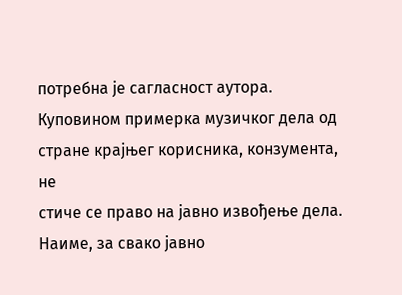потребна је сагласност аутора.
Куповином примерка музичког дела од стране крајњег корисника, конзумента, не
стиче се право на јавно извођење дела. Наиме, за свако јавно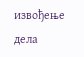извођење дела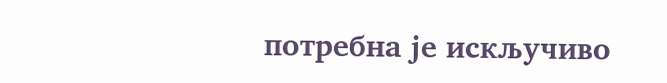потребна је искључиво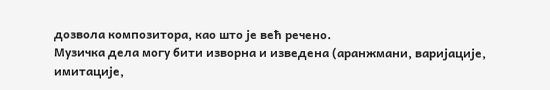дозвола композитора, као што је већ речено.
Музичка дела могу бити изворна и изведена (аранжмани, варијације,
имитације,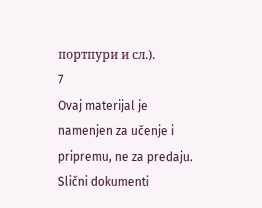портпури и сл.).
7
Ovaj materijal je namenjen za učenje i pripremu, ne za predaju.
Slični dokumenti